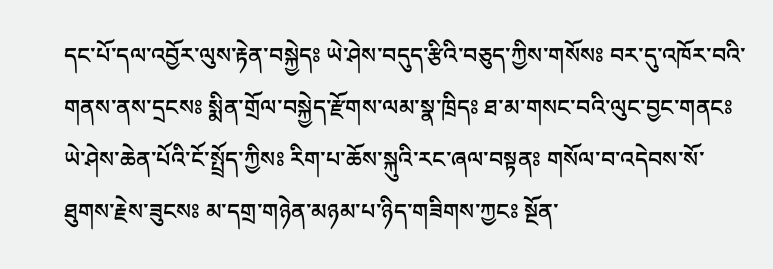དང་པོ་དལ་འབྱོར་ལུས་རྟེན་བསྐྱེདཿ ཡེ་ཤེས་བདུད་རྩིའི་བཅུད་ཀྱིས་གསོསཿ བར་དུ་འཁོར་བའི་གནས་ནས་དྲངསཿ སྨིན་གྲོལ་བསྐྱེད་རྫོགས་ལམ་སྣ་ཁྲིདཿ ཐ་མ་གསང་བའི་ལུང་བྱང་གནངཿ ཡེ་ཤེས་ཆེན་པོའི་ངོ་སྤྲོད་ཀྱིསཿ རིག་པ་ཆོས་སྐུའི་རང་ཞལ་བསྟནཿ གསོལ་བ་འདེབས་སོ་ཐུགས་རྗེས་ཟུངསཿ མ་དགྲ་གཉེན་མཉམ་པ་ཉིད་གཟིགས་ཀྱངཿ སྔོན་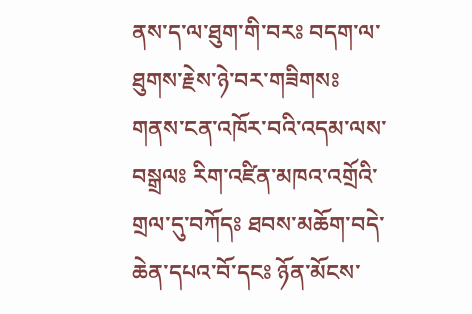ནས་ད་ལ་ཐུག་གི་བརཿ བདག་ལ་ཐུགས་རྗེས་ཉེ་བར་གཟིགསཿ གནས་ངན་འཁོར་བའི་འདམ་ལས་བསྒྲལཿ རིག་འཛིན་མཁའ་འགྲོའི་གྲལ་དུ་བཀོདཿ ཐབས་མཆོག་བདེ་ཆེན་དཔའ་བོ་དངཿ ཉོན་མོངས་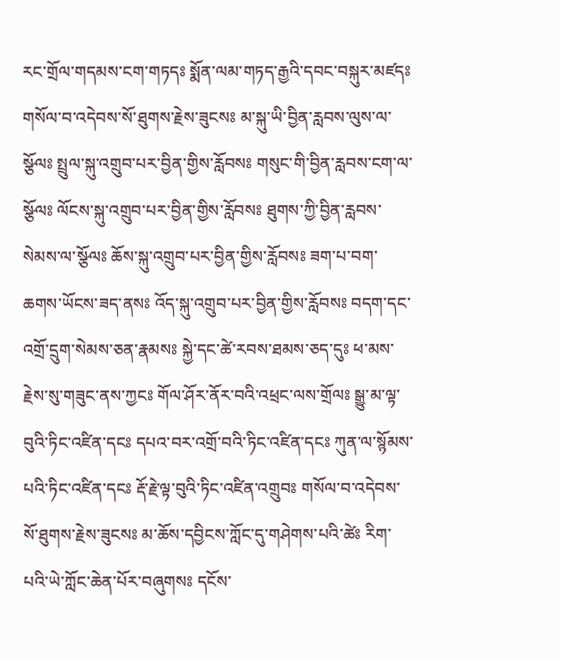རང་གྲོལ་གདམས་ངག་གཏདཿ སྨོན་ལམ་གཏད་རྒྱའི་དབང་བསྐུར་མཛདཿ གསོལ་བ་འདེབས་སོ་ཐུགས་རྗེས་ཟུངསཿ མ་སྐུ་ཡི་བྱིན་རླབས་ལུས་ལ་སྩོལཿ སྤྲུལ་སྐུ་འགྲུབ་པར་བྱིན་གྱིས་རློབསཿ གསུང་གི་བྱིན་རླབས་ངག་ལ་སྩོལཿ ལོངས་སྐུ་འགྲུབ་པར་བྱིན་གྱིས་རློབསཿ ཐུགས་ཀྱི་བྱིན་རླབས་སེམས་ལ་སྩོལཿ ཆོས་སྐུ་འགྲུབ་པར་བྱིན་གྱིས་རློབསཿ ཟག་པ་བག་ཆགས་ཡོངས་ཟད་ནསཿ འོད་སྐུ་འགྲུབ་པར་བྱིན་གྱིས་རློབསཿ བདག་དང་འགྲོ་དྲུག་སེམས་ཅན་རྣམསཿ སྐྱེ་དང་ཚེ་རབས་ཐམས་ཅད་དུཿ ཕ་མས་རྗེས་སུ་གཟུང་ནས་ཀྱངཿ གོལ་ཤོར་ནོར་བའི་འཕྲང་ལས་གྲོལཿ སྒྱུ་མ་ལྟ་བུའི་ཏིང་འཛིན་དངཿ དཔའ་བར་འགྲོ་བའི་ཏིང་འཛིན་དངཿ ཀུན་ལ་སྙོམས་པའི་ཏིང་འཛིན་དངཿ རྡོ་རྗེ་ལྟ་བུའི་ཏིང་འཛིན་འགྲུབཿ གསོལ་བ་འདེབས་སོ་ཐུགས་རྗེས་ཟུངསཿ མ་ཆོས་དབྱིངས་ཀློང་དུ་གཤེགས་པའི་ཚེཿ རིག་པའི་ཡེ་ཀློང་ཆེན་པོར་བཞུགསཿ དངོས་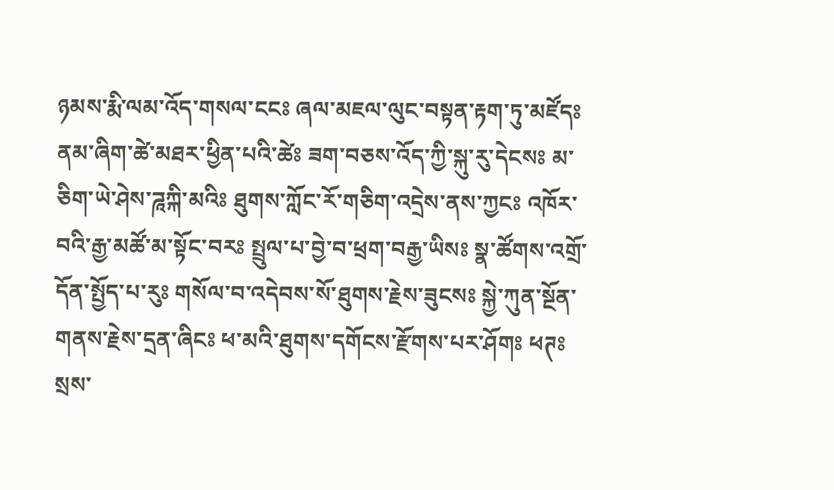ཉམས་རྨི་ལམ་འོད་གསལ་ངངཿ ཞལ་མཇལ་ལུང་བསྟན་རྟག་ཏུ་མཛོདཿ ནམ་ཞིག་ཚེ་མཐར་ཕྱིན་པའི་ཚེཿ ཟག་བཅས་འོད་ཀྱི་སྐུ་རུ་དེངསཿ མ་ཅིག་ཡེ་ཤེས་ཌཱཀྐི་མའིཿ ཐུགས་ཀློང་རོ་གཅིག་འདྲེས་ནས་ཀྱངཿ འཁོར་བའི་རྒྱ་མཚོ་མ་སྟོང་བརཿ སྤྲུལ་པ་བྱེ་བ་ཕྲག་བརྒྱ་ཡིསཿ སྣ་ཚོགས་འགྲོ་དོན་སྤྱོད་པ་རུཿ གསོལ་བ་འདེབས་སོ་ཐུགས་རྗེས་ཟུངསཿ སྐྱེ་ཀུན་སྔོན་གནས་རྗེས་དྲན་ཞིངཿ ཕ་མའི་ཐུགས་དགོངས་རྫོགས་པར་ཤོགཿ ཕཊཿ སྲས་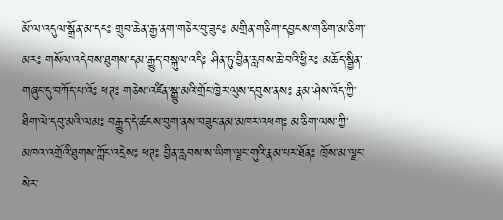མོ་ལ་འདུལ་སྒྲོན་མ་དངཿ གྲུབ་ཆེན་རྒྱ་ནག་གཅེར་བུ་ཟུངཿ མགྲིན་གཅིག་དབྱངས་གཅིག་མ་ཅིག་མརཿ གསོལ་འདེབས་ཐུགས་དམ་རྒྱུད་བསྐུལ་འདིཿ ཤིན་ཏུ་བྱིན་རླབས་ཆེ་བའི་ཕྱིརཿ མཆོད་སྦྱིན་གཞུང་དུ་བཀོད་པ་འོཿ ཕཊཿ གཅེས་འཛིན་སྒྱུ་མའི་གྲོང་ཁྱེར་ལུས་དབུས་ནསཿ རྣམ་ཤེས་འོད་ཀྱི་ཐིག་ལེ་དབུ་མའི་ལམཿ བརྒྱུད་དེ་ཚངས་བུག་ནས་བཟུང་ནམ་མཁར་འཕགཿ མ་ཅིག་ལས་ཀྱི་མཁའ་འགྲོའི་ཐུགས་ཀློང་འདྲེསཿ ཕཊཿ བྱིན་རླབས་ས་ཡིག་ལྗང་གུའི་རྣམ་པར་ཐོནཿ ཁྲོས་མ་ལྗང་སེར་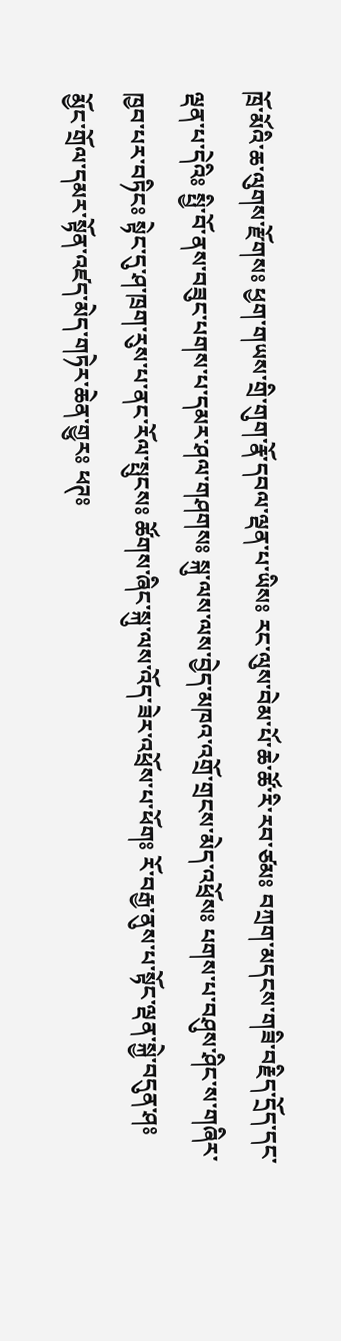ཁྲོ་མོའི་ཆ་ལུགས་རྫོགསཿ ཕྱག་གཡས་གྲི་གུག་རྣོ་དབལ་ལྡན་པ་ཡིསཿ རང་ལུས་བེམ་པོ་ཆེ་ཚོ་རི་རབ་ཙམཿ བཀྲག་མདངས་གཟི་བརྗིད་དྲོད་དང་ལྡན་པ་དེའིཿ སྤྱི་བོ་ནས་བཟུང་པགས་པ་དམར་ཤལ་གཤགསཿ སྐུ་ལས་ལས་བྱེད་མཁའ་འགྲོ་གྲངས་མེད་འཕྲོསཿ པགས་པ་བཤུས་ཤིང་ས་གཞིར་ཁྱབ་པར་བཏིངཿ སྟེང་དུ་ཤ་ཁྲག་རུས་པ་ནང་རོལ་སྤུངསཿ ཚོགས་ཞིང་སྐུ་ལས་འོད་ཟེར་འཕྲོས་པ་ཕོགཿ རོ་བརྒྱ་ནུས་པ་སྟོང་ལྡན་སྐྱེ་བདུན་ཤཿ མྱོང་གྲོལ་དམར་སྟོན་འཛད་མེད་གཏེར་ཆེན་གྱུརཿ ཕཊཿ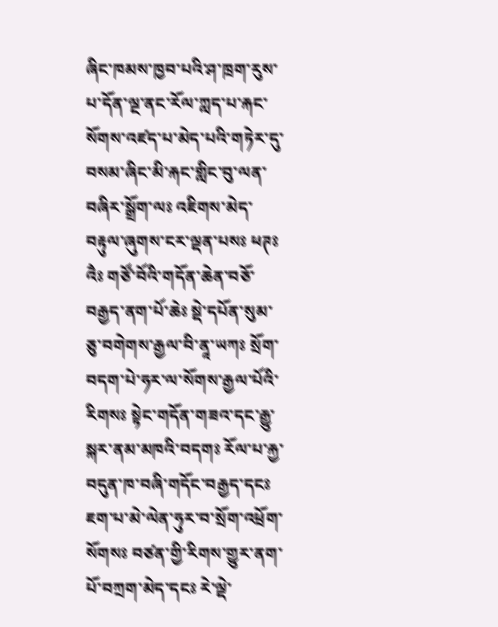ཞིང་ཁམས་ཁྱབ་པའི་ཤ་ཁྲག་རུས་པ་དོན་ལྔ་ནང་རོལ་ཀླད་པ་རྐང་སོགས་འཛད་པ་མེད་པའི་གཏེར་དུ་བསམ་ཞིང་མི་རྐང་གླིང་བུ་ལན་བཞིར་སྒྲོག་ལཿ འཇིགས་མེད་བརྟུལ་ཞུགས་ངར་ལྡན་པསཿ ཕཊཿ འཻཿ གཙོ་བོའི་གདོན་ཆེན་བཅོ་བརྒྱད་ནག་པོ་ཆེཿ སྡེ་དཔོན་སུམ་ཅུ་བགེགས་རྒྱལ་བི་ནཱ་ཡཀཿ སྲོག་བདག་པེ་ཧར་ལ་སོགས་རྒྱལ་པོའི་རིགསཿ སྟེང་གདོན་གཟའ་དང་རྒྱུ་སྐར་ནམ་མཁའི་བདགཿ རོལ་པ་རྐྱ་བདུན་ཁ་བཞི་གདོང་བརྒྱད་དངཿ ཇག་པ་མེ་ལེན་ཧུར་བ་སྲོག་འཕྲོག་སོགསཿ བཙན་གྱི་རིགས་གྱུར་ནག་པོ་བཀྲག་མེད་དངཿ རེ་ལྡེ་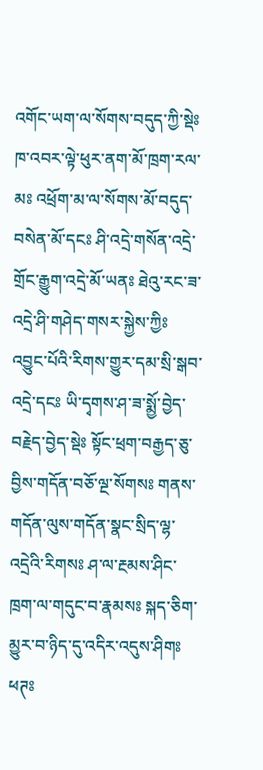འགོང་ཡག་ལ་སོགས་བདུད་ཀྱི་སྡེཿ ཁ་འབར་ལྟེ་ཕུར་ནག་མོ་ཁྲག་རལ་མཿ འཕྲོག་མ་ལ་སོགས་མོ་བདུད་བསེན་མོ་དངཿ ཤི་འདྲེ་གསོན་འདྲེ་གྲོང་རྒྱུག་འདྲེ་མོ་ཡནཿ ཐེའུ་རང་ཟ་འདྲེ་ཤི་གཤེད་གསར་སྐྱེས་ཀྱིཿ འབྱུང་པོའི་རིགས་གྱུར་དམ་སྲི་སྒབ་འདྲེ་དངཿ ཡི་དྭགས་ཤ་ཟ་སྨྱོ་བྱེད་བརྗེད་བྱེད་སྡེཿ སྟོང་ཕྲག་བརྒྱད་ཅུ་བྱིས་གདོན་བཅོ་ལྔ་སོགསཿ གནས་གདོན་ལུས་གདོན་སྣང་སྲིད་ལྷ་འདྲེའི་རིགསཿ ཤ་ལ་རྔམས་ཤིང་ཁྲག་ལ་གདུང་བ་རྣམསཿ སྐད་ཅིག་མྱུར་བ་ཉིད་དུ་འདིར་འདུས་ཤིགཿ ཕཊཿ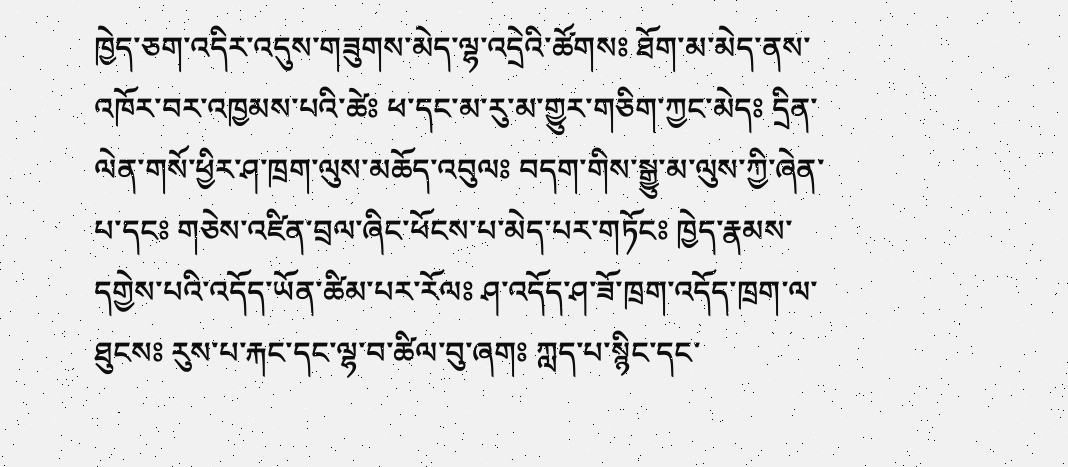ཁྱེད་ཅག་འདིར་འདུས་གཟུགས་མེད་ལྷ་འདྲེའི་ཚོགསཿ ཐོག་མ་མེད་ནས་འཁོར་བར་འཁྱམས་པའི་ཚེཿ ཕ་དང་མ་རུ་མ་གྱུར་གཅིག་ཀྱང་མེདཿ དྲིན་ལེན་གསོ་ཕྱིར་ཤ་ཁྲག་ལུས་མཆོད་འབུལཿ བདག་གིས་སྒྱུ་མ་ལུས་ཀྱི་ཞེན་པ་དངཿ གཅེས་འཛིན་བྲལ་ཞིང་ཕོངས་པ་མེད་པར་གཏོངཿ ཁྱེད་རྣམས་དགྱེས་པའི་འདོད་ཡོན་ཚིམ་པར་རོལཿ ཤ་འདོད་ཤ་ཟོ་ཁྲག་འདོད་ཁྲག་ལ་ཐུངསཿ རུས་པ་རྐང་དང་ལྷ་བ་ཚིལ་བུ་ཞགཿ ཀླད་པ་སྙིང་དང་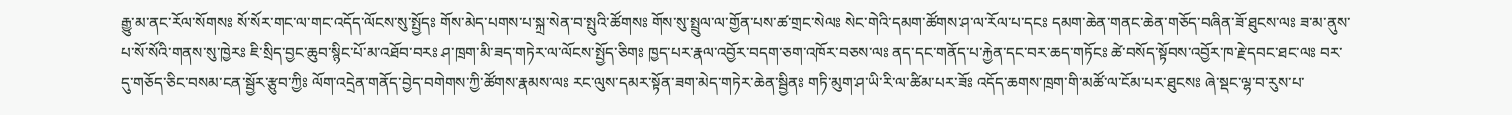རྒྱུ་མ་ནང་རོལ་སོགསཿ སོ་སོར་གང་ལ་གང་འདོད་ལོངས་སུ་སྤྱོདཿ གོས་མེད་པགས་པ་སྐྲ་སེན་བ་སྤུའི་ཚོགསཿ གོས་སུ་སྤྲུལ་ལ་གྱོན་པས་ཚ་གྲང་སེལཿ སེང་གེའི་དམག་ཚོགས་ཤ་ལ་རོལ་པ་དངཿ དམག་ཆེན་གནང་ཆེན་གཅོད་བཞིན་ཟོ་ཐུངས་ལཿ ཟ་མ་ནུས་པ་སོ་སོའི་གནས་སུ་ཁྱེརཿ ཇི་སྲིད་བྱང་ཆུབ་སྙིང་པོ་མ་འཐོབ་བརཿ ཤ་ཁྲག་མི་ཟད་གཏེར་ལ་ལོངས་སྤྱོད་ཅིགཿ ཁྱད་པར་རྣལ་འབྱོར་བདག་ཅག་འཁོར་བཅས་ལཿ ནད་དང་གནོད་པ་རྐྱེན་དང་བར་ཆད་གཏོངཿ ཚེ་བསོད་སྟོབས་འབྱོར་ཁ་རྗེ་དབང་ཐང་ལཿ བར་དུ་གཅོད་ཅིང་བསམ་ངན་སྦྱོར་རྩུབ་ཀྱིཿ ལོག་འདྲེན་གནོད་བྱེད་བགེགས་ཀྱི་ཚོགས་རྣམས་ལཿ རང་ལུས་དམར་སྟོན་ཟག་མེད་གཏེར་ཆེན་སྦྱིནཿ གཏི་མུག་ཤ་ཡི་རི་ལ་ཚིམ་པར་ཟོཿ འདོད་ཆགས་ཁྲག་གི་མཚོ་ལ་ངོམ་པར་ཐུངསཿ ཞེ་སྡང་ལྷ་བ་རུས་པ་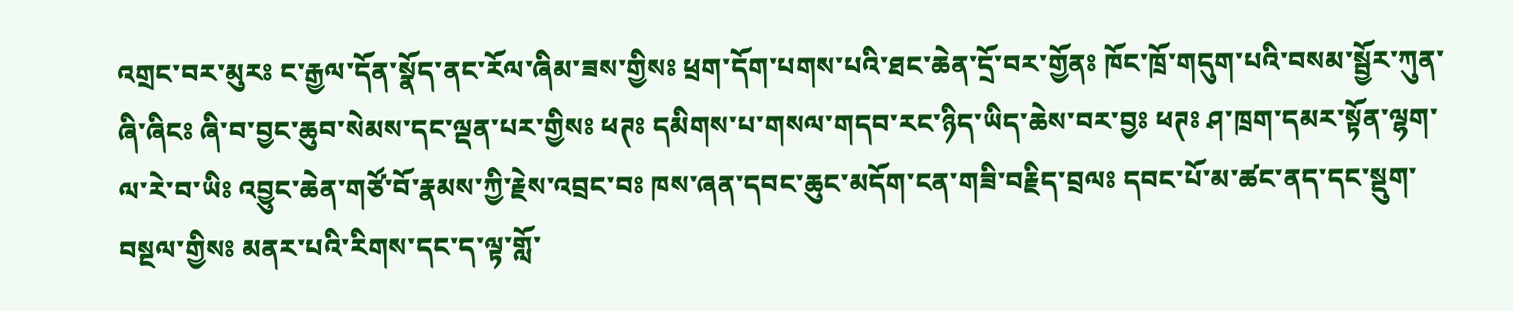འགྲང་བར་མུརཿ ང་རྒྱལ་དོན་སྣོད་ནང་རོལ་ཞིམ་ཟས་གྱིསཿ ཕྲག་དོག་པགས་པའི་ཐང་ཆེན་དྲོ་བར་གྱོནཿ ཁོང་ཁྲོ་གདུག་པའི་བསམ་སྦྱོར་ཀུན་ཞི་ཞིངཿ ཞི་བ་བྱང་ཆུབ་སེམས་དང་ལྡན་པར་གྱིསཿ ཕཊཿ དམིགས་པ་གསལ་གདབ་རང་ཉིད་ཡིད་ཆེས་བར་བྱཿ ཕཊཿ ཤ་ཁྲག་དམར་སྟོན་ལྷག་ལ་རེ་བ་ཡིཿ འབྱུང་ཆེན་གཙོ་བོ་རྣམས་ཀྱི་རྗེས་འབྲང་བཿ ཁས་ཞན་དབང་ཆུང་མདོག་ངན་གཟི་བརྗིད་བྲལཿ དབང་པོ་མ་ཚང་ནད་དང་སྡུག་བསྔལ་གྱིསཿ མནར་པའི་རིགས་དང་ད་ལྟ་གློ་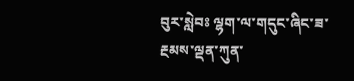བུར་སླེབཿ ལྷག་ལ་གདུང་ཞིང་ཟ་རྔམས་ལྡན་ཀུན་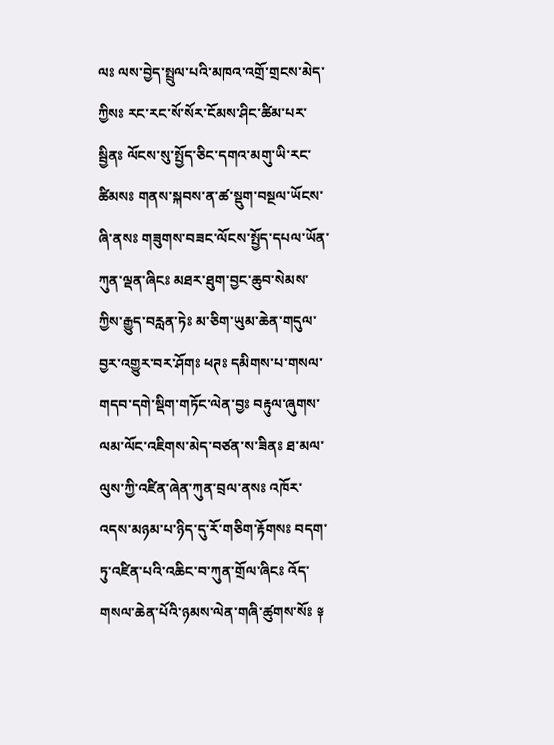ལཿ ལས་བྱེད་སྤྲུལ་པའི་མཁའ་འགྲོ་གྲངས་མེད་ཀྱིསཿ རང་རང་སོ་སོར་ངོམས་ཤིང་ཚིམ་པར་སྦྱིནཿ ལོངས་སུ་སྤྱོད་ཅིང་དགའ་མགུ་ཡི་རང་ཚིམསཿ གནས་སྐབས་ན་ཚ་སྡུག་བསྔལ་ཡོངས་ཞི་ནསཿ གཟུགས་བཟང་ལོངས་སྤྱོད་དཔལ་ཡོན་ཀུན་ལྡན་ཞིངཿ མཐར་ཐུག་བྱང་ཆུབ་སེམས་ཀྱིས་རྒྱུད་བརླན་ཏེཿ མ་ཅིག་ཡུམ་ཆེན་གདུལ་བྱར་འགྱུར་བར་ཤོགཿ ཕཊཿ དམིགས་པ་གསལ་གདབ་དགེ་སྡིག་གཏོང་ལེན་བྱཿ བརྟུལ་ཞུགས་ལམ་ལོང་འཇིགས་མེད་བཙན་ས་ཟིནཿ ཐ་མལ་ལུས་ཀྱི་འཛིན་ཞེན་ཀུན་བྲལ་ནསཿ འཁོར་འདས་མཉམ་པ་ཉིད་དུ་རོ་གཅིག་རྟོགསཿ བདག་ཏུ་འཛིན་པའི་འཆིང་བ་ཀུན་གྲོལ་ཞིངཿ འོད་གསལ་ཆེན་པོའི་ཉམས་ལེན་གཞི་ཚུགས་སོཿ ༈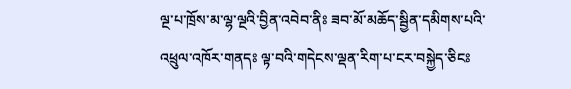ལྔ་པ་ཁྲོས་མ་ལྷ་ལྔའི་བྱིན་འབེབ་ནིཿ ཟབ་མོ་མཆོད་སྦྱིན་དམིགས་པའི་འཕྲུལ་འཁོར་གནདཿ ལྟ་བའི་གདེངས་ལྡན་རིག་པ་ངར་བསྐྱེད་ཅིངཿ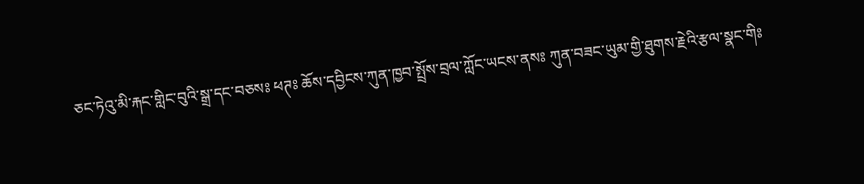ཅང་ཏེའུ་མི་རྐང་གླིང་བུའི་སྒྲ་དང་བཅསཿ ཕཊཿ ཆོས་དབྱིངས་ཀུན་ཁྱབ་སྤྲོས་བྲལ་ཀློང་ཡངས་ནསཿ ཀུན་བཟང་ཡུམ་གྱི་ཐུགས་རྗེའི་རྩལ་སྣང་གིཿ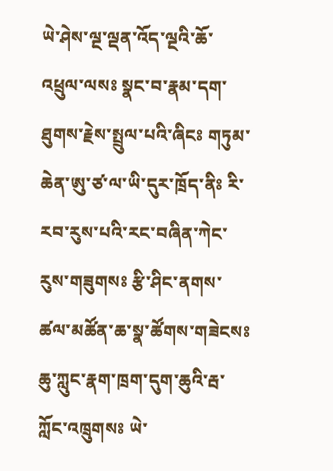ཡེ་ཤེས་ལྔ་ལྡན་འོད་ལྔའི་ཆོ་འཕྲུལ་ལསཿ སྣང་བ་རྣམ་དག་ཐུགས་རྗེས་སྤྲུལ་པའི་ཞིངཿ གཏུམ་ཆེན་ཨུ་ཙ་ལ་ཡི་དུར་ཁྲོད་ནིཿ རི་རབ་རུས་པའི་རང་བཞིན་ཀེང་རུས་གཟུགསཿ རྩི་ཤིང་ནགས་ཚལ་མཚོན་ཆ་སྣ་ཚོགས་གཟེངསཿ ཆུ་ཀླུང་རྣག་ཁྲག་དུག་ཆུའི་རྦ་ཀློང་འཁྲུགསཿ ཡེ་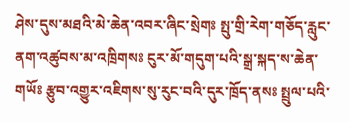ཤེས་དུས་མཐའི་མེ་ཆེན་འབར་ཞིང་སྲེགཿ སྤུ་གྲི་རེག་གཅོད་རླུང་ནག་འཚུབས་མ་འཁྲིགསཿ ངུར་མོ་གདུག་པའི་སྒྲ་སྐད་ས་ཆེན་གཡོཿ རྩུབ་འགྱུར་འཇིགས་སུ་རུང་བའི་དུར་ཁྲོད་ནསཿ སྤྲུལ་པའི་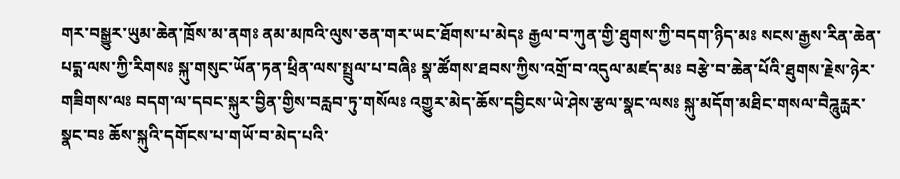གར་བསྒྱུར་ཡུམ་ཆེན་ཁྲོས་མ་ནགཿ ནམ་མཁའི་ལུས་ཅན་གར་ཡང་ཐོགས་པ་མེདཿ རྒྱལ་བ་ཀུན་གྱི་ཐུགས་ཀྱི་བདག་ཉིད་མཿ སངས་རྒྱས་རིན་ཆེན་པདྨ་ལས་ཀྱི་རིགསཿ སྐུ་གསུང་ཡོན་ཏན་ཕྲིན་ལས་སྤྲུལ་པ་བཞིཿ སྣ་ཚོགས་ཐབས་ཀྱིས་འགྲོ་བ་འདུལ་མཛད་མཿ བརྩེ་བ་ཆེན་པོའི་ཐུགས་རྗེས་ཉེར་གཟིགས་ལཿ བདག་ལ་དབང་སྐུར་བྱིན་གྱིས་བརླབ་ཏུ་གསོལཿ འགྱུར་མེད་ཆོས་དབྱིངས་ཡེ་ཤེས་རྩལ་སྣང་ལསཿ སྐུ་མདོག་མཐིང་གསལ་བཻཌཱུརྻར་སྣང་བཿ ཆོས་སྐུའི་དགོངས་པ་གཡོ་བ་མེད་པའི་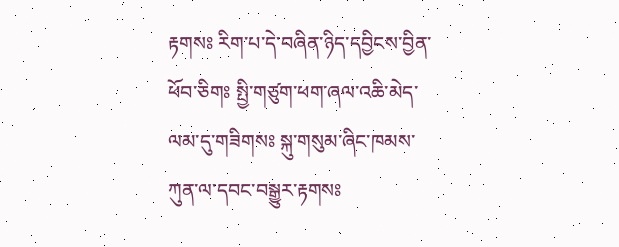རྟགསཿ རིག་པ་དེ་བཞིན་ཉིད་དབྱིངས་བྱིན་ཕོབ་ཅིགཿ སྤྱི་གཙུག་ཕག་ཞལ་འཆི་མེད་ལམ་དུ་གཟིགསཿ སྐུ་གསུམ་ཞིང་ཁམས་ཀུན་ལ་དབང་བསྒྱུར་རྟགསཿ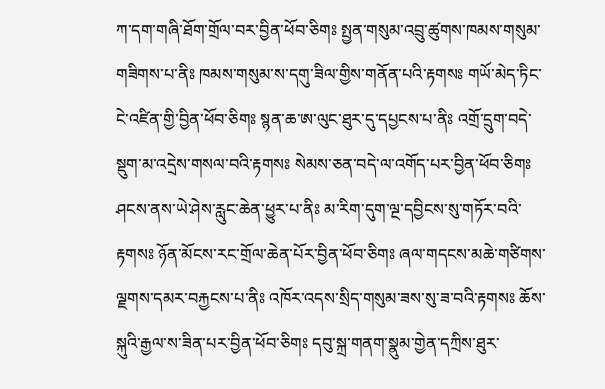ཀ་དག་གཞི་ཐོག་གྲོལ་བར་བྱིན་ཕོབ་ཅིགཿ སྤྱན་གསུམ་འབྲུ་ཚུགས་ཁམས་གསུམ་གཟིགས་པ་ནིཿ ཁམས་གསུམ་ས་དགུ་ཟིལ་གྱིས་གནོན་པའི་རྟགསཿ གཡོ་མེད་ཏིང་ངེ་འཛིན་གྱི་བྱིན་ཕོབ་ཅིགཿ སྙན་ཆ་ཨ་ལུང་ཐུར་དུ་དཔྱངས་པ་ནིཿ འགྲོ་དྲུག་བདེ་སྡུག་མ་འདྲེས་གསལ་བའི་རྟགསཿ སེམས་ཅན་བདེ་ལ་འགོད་པར་བྱིན་ཕོབ་ཅིགཿ ཤངས་ནས་ཡེ་ཤེས་རླུང་ཆེན་ཕྱུར་པ་ནིཿ མ་རིག་དུག་ལྔ་དབྱིངས་སུ་གཏོར་བའི་རྟགསཿ ཉོན་མོངས་རང་གྲོལ་ཆེན་པོར་བྱིན་ཕོབ་ཅིགཿ ཞལ་གདངས་མཆེ་གཙིགས་ལྗགས་དམར་བརྐྱངས་པ་ནིཿ འཁོར་འདས་སྲིད་གསུམ་ཟས་སུ་ཟ་བའི་རྟགསཿ ཆོས་སྐུའི་རྒྱལ་ས་ཟིན་པར་བྱིན་ཕོབ་ཅིགཿ དབུ་སྐྲ་གནག་སྣུམ་གྱེན་དཀྲིས་ཐུར་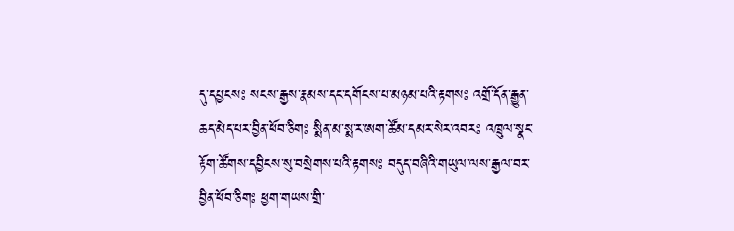དུ་དཔྱངསཿ སངས་རྒྱས་རྣམས་དང་དགོངས་པ་མཉམ་པའི་རྟགསཿ འགྲོ་དོན་རྒྱུན་ཆད་མེད་པར་བྱིན་ཕོབ་ཅིགཿ སྨིན་མ་སྨ་ར་ཨག་ཚོམ་དམར་སེར་འབརཿ འཁྲུལ་སྣང་རྟོག་ཚོགས་དབྱིངས་སུ་བསྲེགས་པའི་རྟགསཿ བདུད་བཞིའི་གཡུལ་ལས་རྒྱལ་བར་བྱིན་ཕོབ་ཅིགཿ ཕྱག་གཡས་གྲི་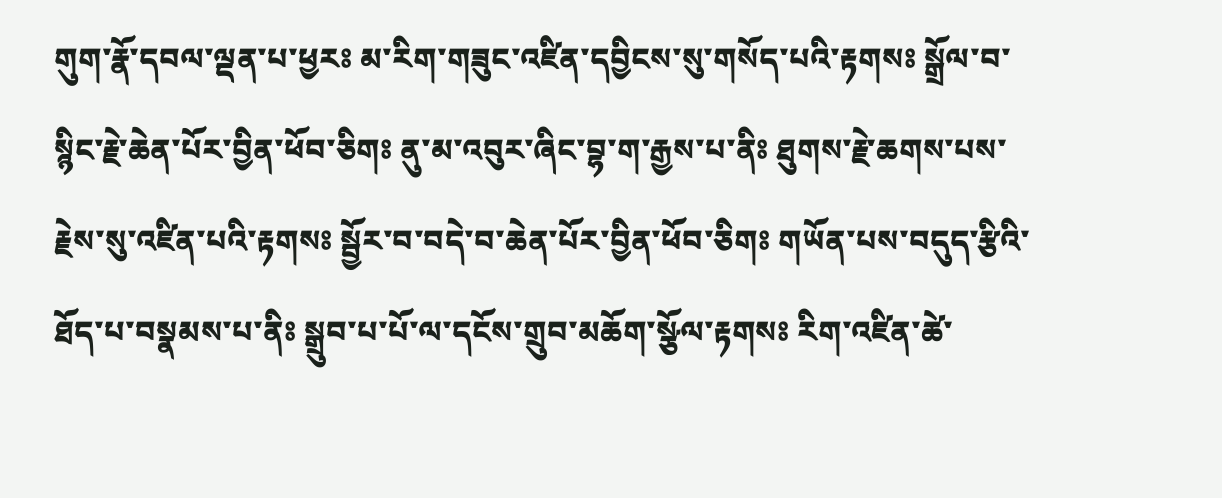གུག་རྣོ་དབལ་ལྡན་པ་ཕྱརཿ མ་རིག་གཟུང་འཛིན་དབྱིངས་སུ་གསོད་པའི་རྟགསཿ སྒྲོལ་བ་སྙིང་རྗེ་ཆེན་པོར་བྱིན་ཕོབ་ཅིགཿ ནུ་མ་འབུར་ཞིང་བྷ་ག་རྒྱས་པ་ནིཿ ཐུགས་རྗེ་ཆགས་པས་རྗེས་སུ་འཛིན་པའི་རྟགསཿ སྦྱོར་བ་བདེ་བ་ཆེན་པོར་བྱིན་ཕོབ་ཅིགཿ གཡོན་པས་བདུད་རྩིའི་ཐོད་པ་བསྣམས་པ་ནིཿ སྒྲུབ་པ་པོ་ལ་དངོས་གྲུབ་མཆོག་སྩོལ་རྟགསཿ རིག་འཛིན་ཚེ་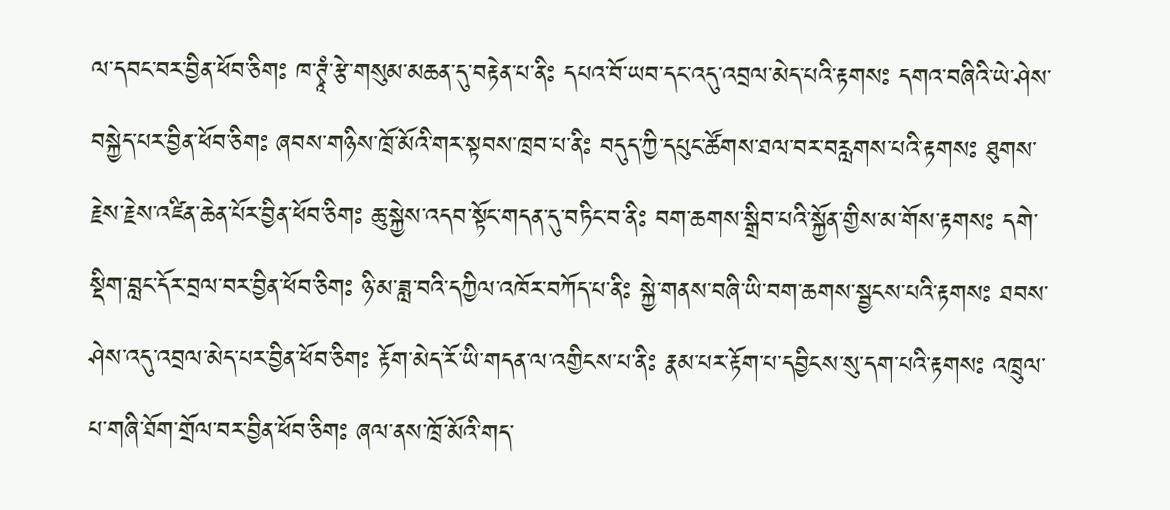ལ་དབང་བར་བྱིན་ཕོབ་ཅིགཿ ཁ་ཊྭཱཾ་རྩེ་གསུམ་མཆན་དུ་བརྟེན་པ་ནིཿ དཔའ་བོ་ཡབ་དང་འདུ་འབྲལ་མེད་པའི་རྟགསཿ དགའ་བཞིའི་ཡེ་ཤེས་བསྐྱེད་པར་བྱིན་ཕོབ་ཅིགཿ ཞབས་གཉིས་ཁྲོ་མོའི་གར་སྟབས་ཁྲབ་པ་ནིཿ བདུད་ཀྱི་དཔུང་ཚོགས་ཐལ་བར་བརླགས་པའི་རྟགསཿ ཐུགས་རྗེས་རྗེས་འཛིན་ཆེན་པོར་བྱིན་ཕོབ་ཅིགཿ ཆུ་སྐྱེས་འདབ་སྟོང་གདན་དུ་བཏིང་བ་ནིཿ བག་ཆགས་སྒྲིབ་པའི་སྐྱོན་གྱིས་མ་གོས་རྟགསཿ དགེ་སྡིག་བླང་དོར་བྲལ་བར་བྱིན་ཕོབ་ཅིགཿ ཉི་མ་ཟླ་བའི་དཀྱིལ་འཁོར་བཀོད་པ་ནིཿ སྐྱེ་གནས་བཞི་ཡི་བག་ཆགས་སྦྱངས་པའི་རྟགསཿ ཐབས་ཤེས་འདུ་འབྲལ་མེད་པར་བྱིན་ཕོབ་ཅིགཿ རྟོག་མེད་རོ་ཡི་གདན་ལ་འགྱིངས་པ་ནིཿ རྣམ་པར་རྟོག་པ་དབྱིངས་སུ་དག་པའི་རྟགསཿ འཁྲུལ་པ་གཞི་ཐོག་གྲོལ་བར་བྱིན་ཕོབ་ཅིགཿ ཞལ་ནས་ཁྲོ་མོའི་གད་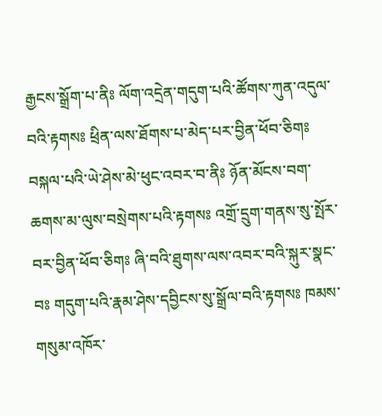རྒྱངས་སྒྲོག་པ་ནིཿ ལོག་འདྲེན་གདུག་པའི་ཚོགས་ཀུན་འདུལ་བའི་རྟགསཿ ཕྲིན་ལས་ཐོགས་པ་མེད་པར་བྱིན་ཕོབ་ཅིགཿ བསྐལ་པའི་ཡེ་ཤེས་མེ་ཕུང་འབར་བ་ནིཿ ཉོན་མོངས་བག་ཆགས་མ་ལུས་བསྲེགས་པའི་རྟགསཿ འགྲོ་དྲུག་གནས་སུ་སྤོར་བར་བྱིན་ཕོབ་ཅིགཿ ཞི་བའི་ཐུགས་ལས་འབར་བའི་སྐུར་སྣང་བཿ གདུག་པའི་རྣམ་ཤེས་དབྱིངས་སུ་སྒྲོལ་བའི་རྟགསཿ ཁམས་གསུམ་འཁོར་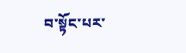བ་སྟོང་པར་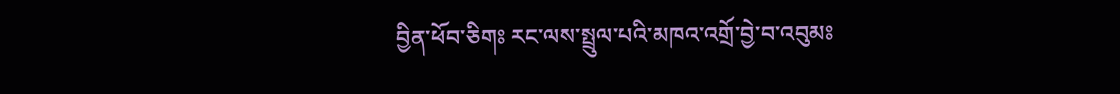བྱིན་ཕོབ་ཅིགཿ རང་ལས་སྤྲུལ་པའི་མཁའ་འགྲོ་བྱེ་བ་འབུམཿ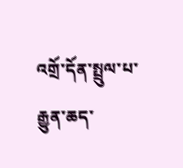འགྲོ་དོན་སྤྲུལ་པ་རྒྱུན་ཆད་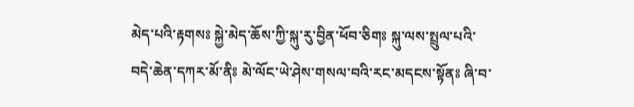མེད་པའི་རྟགསཿ སྐྱེ་མེད་ཆོས་ཀྱི་སྐུ་རུ་བྱིན་ཕོབ་ཅིགཿ སྐུ་ལས་སྤྲུལ་པའི་བདེ་ཆེན་དཀར་མོ་ནིཿ མེ་ལོང་ཡེ་ཤེས་གསལ་བའི་རང་མདངས་སྟོནཿ ཞི་བ་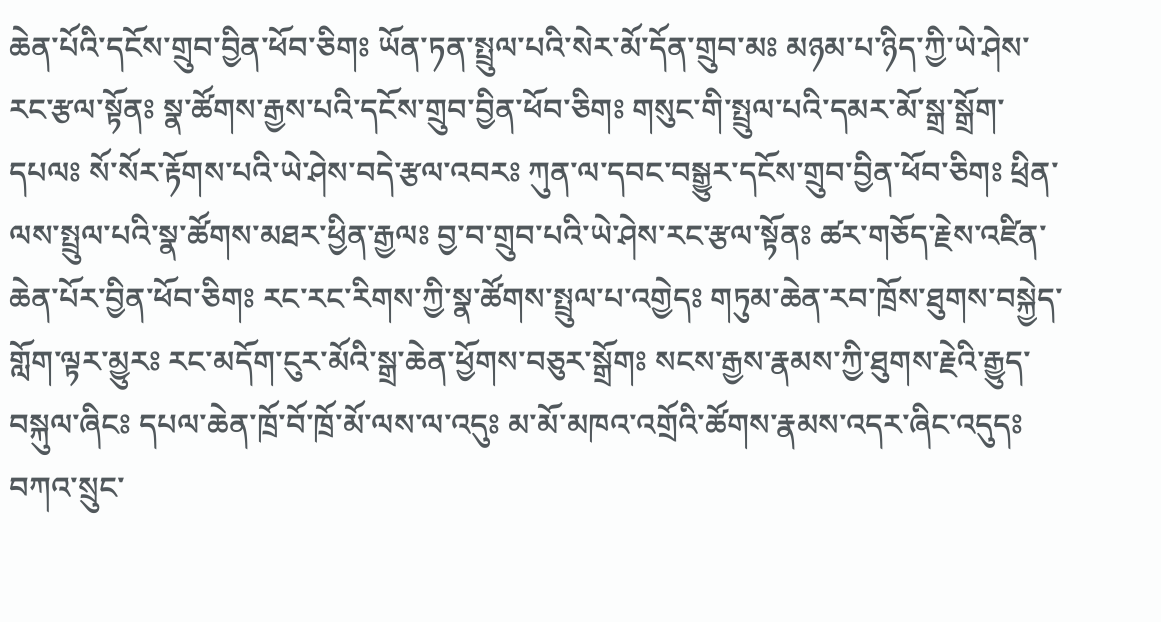ཆེན་པོའི་དངོས་གྲུབ་བྱིན་ཕོབ་ཅིགཿ ཡོན་ཏན་སྤྲུལ་པའི་སེར་མོ་དོན་གྲུབ་མཿ མཉམ་པ་ཉིད་ཀྱི་ཡེ་ཤེས་རང་རྩལ་སྟོནཿ སྣ་ཚོགས་རྒྱས་པའི་དངོས་གྲུབ་བྱིན་ཕོབ་ཅིགཿ གསུང་གི་སྤྲུལ་པའི་དམར་མོ་སྒྲ་སྒྲོག་དཔལཿ སོ་སོར་རྟོགས་པའི་ཡེ་ཤེས་བདེ་རྩལ་འབརཿ ཀུན་ལ་དབང་བསྒྱུར་དངོས་གྲུབ་བྱིན་ཕོབ་ཅིགཿ ཕྲིན་ལས་སྤྲུལ་པའི་སྣ་ཚོགས་མཐར་ཕྱིན་རྒྱལཿ བྱ་བ་གྲུབ་པའི་ཡེ་ཤེས་རང་རྩལ་སྟོནཿ ཚར་གཅོད་རྗེས་འཛིན་ཆེན་པོར་བྱིན་ཕོབ་ཅིགཿ རང་རང་རིགས་ཀྱི་སྣ་ཚོགས་སྤྲུལ་པ་འགྱེདཿ གཏུམ་ཆེན་རབ་ཁྲོས་ཐུགས་བསྐྱེད་གློག་ལྟར་མྱུརཿ རང་མདོག་ངུར་མོའི་སྒྲ་ཆེན་ཕྱོགས་བཅུར་སྒྲོགཿ སངས་རྒྱས་རྣམས་ཀྱི་ཐུགས་རྗེའི་རྒྱུད་བསྐུལ་ཞིངཿ དཔལ་ཆེན་ཁྲོ་བོ་ཁྲོ་མོ་ལས་ལ་འདུཿ མ་མོ་མཁའ་འགྲོའི་ཚོགས་རྣམས་འདར་ཞིང་འདུདཿ བཀའ་སྲུང་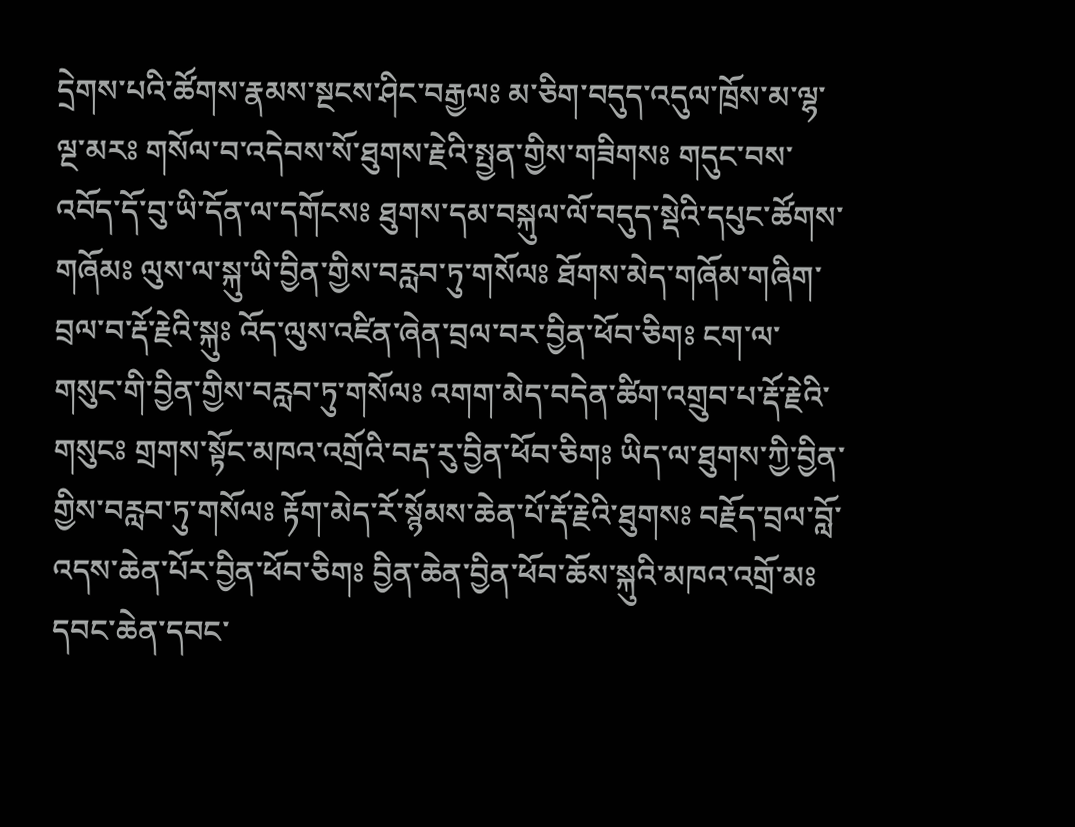དྲེགས་པའི་ཚོགས་རྣམས་སྔངས་ཤིང་བརྒྱལཿ མ་ཅིག་བདུད་འདུལ་ཁྲོས་མ་ལྷ་ལྔ་མརཿ གསོལ་བ་འདེབས་སོ་ཐུགས་རྗེའི་སྤྱན་གྱིས་གཟིགསཿ གདུང་བས་འབོད་དོ་བུ་ཡི་དོན་ལ་དགོངསཿ ཐུགས་དམ་བསྐུལ་ལོ་བདུད་སྡེའི་དཔུང་ཚོགས་གཞོམཿ ལུས་ལ་སྐུ་ཡི་བྱིན་གྱིས་བརླབ་ཏུ་གསོལཿ ཐོགས་མེད་གཞོམ་གཞིག་བྲལ་བ་རྡོ་རྗེའི་སྐུཿ འོད་ལུས་འཛིན་ཞེན་བྲལ་བར་བྱིན་ཕོབ་ཅིགཿ ངག་ལ་གསུང་གི་བྱིན་གྱིས་བརླབ་ཏུ་གསོལཿ འགག་མེད་བདེན་ཚིག་འགྲུབ་པ་རྡོ་རྗེའི་གསུངཿ གྲགས་སྟོང་མཁའ་འགྲོའི་བརྡ་རུ་བྱིན་ཕོབ་ཅིགཿ ཡིད་ལ་ཐུགས་ཀྱི་བྱིན་གྱིས་བརླབ་ཏུ་གསོལཿ རྟོག་མེད་རོ་སྙོམས་ཆེན་པོ་རྡོ་རྗེའི་ཐུགསཿ བརྗོད་བྲལ་བློ་འདས་ཆེན་པོར་བྱིན་ཕོབ་ཅིགཿ བྱིན་ཆེན་བྱིན་ཕོབ་ཆོས་སྐུའི་མཁའ་འགྲོ་མཿ དབང་ཆེན་དབང་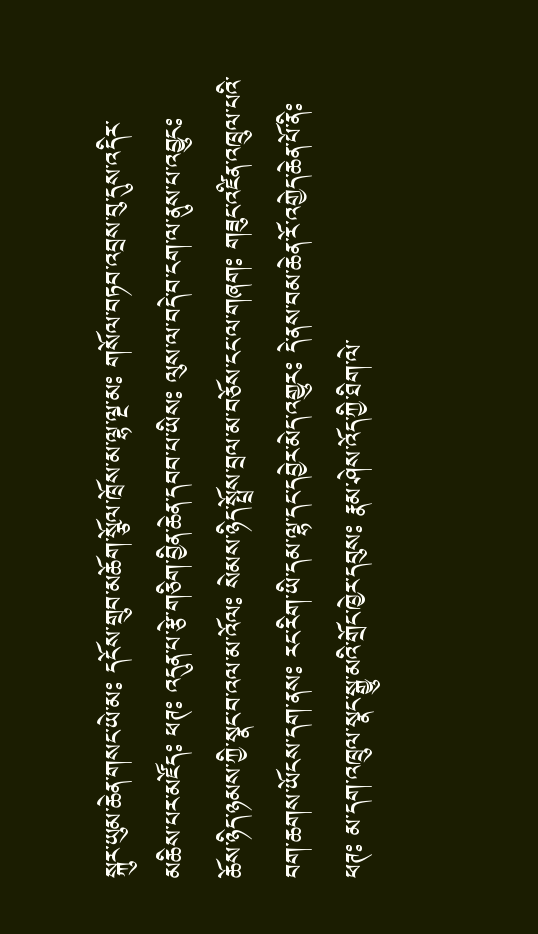སྐུར་ཡུམ་ཆེན་གསང་ཡེ་མཿ དངོས་གྲུབ་མཆོག་སྩོལ་ཁྲོས་མ་ལྷ་ལྔ་མཿ གསོལ་བཏབ་འབྲས་བུ་དུས་འདིར་མཆིས་པར་མཛོདཿ ཕཊཿ འདུན་པ་རྩེ་གཅིག་བྱིན་ཆེན་དབབ་པ་ཡིསཿ ལུས་ལ་བདེ་བ་ངག་ལ་ནུས་པ་འབྱུངཿ ཆོས་ཉིད་ཉམས་ཀྱི་སྣང་བ་འལ་མ་འོལཿ སེམས་ཉིད་སྤྲོས་བྲལ་མ་བཅོས་ངང་ལ་གཞགཿ གཟུང་འཛིན་འཁྲུལ་པའི་བག་ཆགས་ཡོངས་དག་ནསཿ རང་རིག་ཡི་དམ་ལྷ་དང་དབྱེར་མེད་འགྱུརཿ དེ་ནས་བམ་ཆེན་རོ་འགྱེད་ཆེན་པོ་ནིཿ ཕཊཿ མ་དག་འཁྲུལ་སྣང་སྒྱུ་མའི་གྲོང་ཁྱེར་དབུསཿ རྣམ་ཤེས་འོད་ཀྱི་ཐིག་ལེ་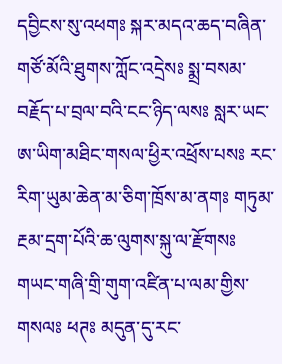དབྱིངས་སུ་འཕགཿ སྐར་མདའ་ཆད་བཞིན་གཙོ་མོའི་ཐུགས་ཀློང་འདྲེསཿ སྨྲ་བསམ་བརྗོད་པ་བྲལ་བའི་ངང་ཉིད་ལསཿ སླར་ཡང་ཨ་ཡིག་མཐིང་གསལ་ཕྱིར་འཕྲོས་པསཿ རང་རིག་ཡུམ་ཆེན་མ་ཅིག་ཁྲོས་མ་ནགཿ གཏུམ་རྔམ་དྲག་པོའི་ཆ་ལུགས་སྐུ་ལ་རྫོགསཿ གཡང་གཞི་གྲི་གུག་འཛིན་པ་ལམ་གྱིས་གསལཿ ཕཊཿ མདུན་དུ་རང་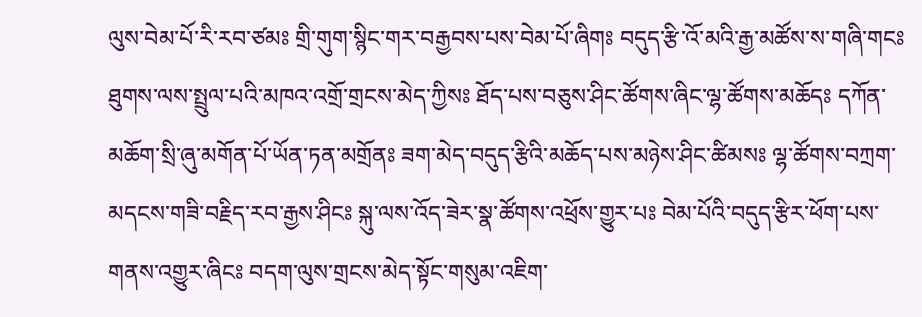ལུས་བེམ་པོ་རི་རབ་ཙམཿ གྲི་གུག་སྙིང་གར་བརྒྱབས་པས་བེམ་པོ་ཞིགཿ བདུད་རྩི་འོ་མའི་རྒྱ་མཚོས་ས་གཞི་གངཿ ཐུགས་ལས་སྤྲུལ་པའི་མཁའ་འགྲོ་གྲངས་མེད་ཀྱིསཿ ཐོད་པས་བཅུས་ཤིང་ཚོགས་ཞིང་ལྷ་ཚོགས་མཆོདཿ དཀོན་མཆོག་སྲི་ཞུ་མགོན་པོ་ཡོན་ཏན་མགྲོནཿ ཟག་མེད་བདུད་རྩིའི་མཆོད་པས་མཉེས་ཤིང་ཚིམསཿ ལྷ་ཚོགས་བཀྲག་མདངས་གཟི་བརྗིད་རབ་རྒྱས་ཤིངཿ སྐུ་ལས་འོད་ཟེར་སྣ་ཚོགས་འཕྲོས་གྱུར་པཿ བེམ་པོའི་བདུད་རྩིར་ཕོག་པས་གནས་འགྱུར་ཞིངཿ བདག་ལུས་གྲངས་མེད་སྟོང་གསུམ་འཇིག་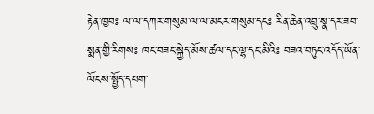རྟེན་ཁྱབཿ ལ་ལ་དཀར་གསུམ་ལ་ལ་མངར་གསུམ་དངཿ རིན་ཆེན་འབྲུ་སྣ་དར་ཟབ་སྨན་གྱི་རིགསཿ ཁང་བཟང་སྐྱེད་མོས་ཚལ་དང་ལྷ་དང་མིའིཿ བཟའ་བཏུང་འདོད་ཡོན་ལོངས་སྤྱོད་དཔག་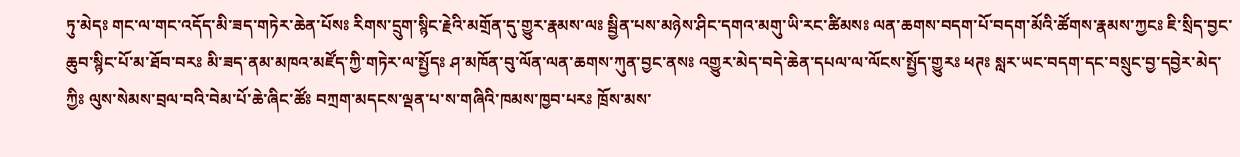ཏུ་མེདཿ གང་ལ་གང་འདོད་མི་ཟད་གཏེར་ཆེན་པོསཿ རིགས་དྲུག་སྙིང་རྗེའི་མགྲོན་དུ་གྱུར་རྣམས་ལཿ སྦྱིན་པས་མཉེས་ཤིང་དགའ་མགུ་ཡི་རང་ཚིམསཿ ལན་ཆགས་བདག་པོ་བདག་མོའི་ཚོགས་རྣམས་ཀྱངཿ ཇི་སྲིད་བྱང་ཆུབ་སྙིང་པོ་མ་ཐོབ་བརཿ མི་ཟད་ནམ་མཁའ་མཛོད་ཀྱི་གཏེར་ལ་སྤྱོདཿ ཤ་མཁོན་བུ་ལོན་ལན་ཆགས་ཀུན་བྱང་ནསཿ འགྱུར་མེད་བདེ་ཆེན་དཔལ་ལ་ལོངས་སྤྱོད་གྱུརཿ ཕཊཿ སླར་ཡང་བདག་དང་བསྲུང་བྱ་དབྱེར་མེད་ཀྱིཿ ལུས་སེམས་བྲལ་བའི་བེམ་པོ་ཆེ་ཞིང་ཚོཿ བཀྲག་མདངས་ལྡན་པ་ས་གཞིའི་ཁམས་ཁྱབ་པརཿ ཁྲོས་མས་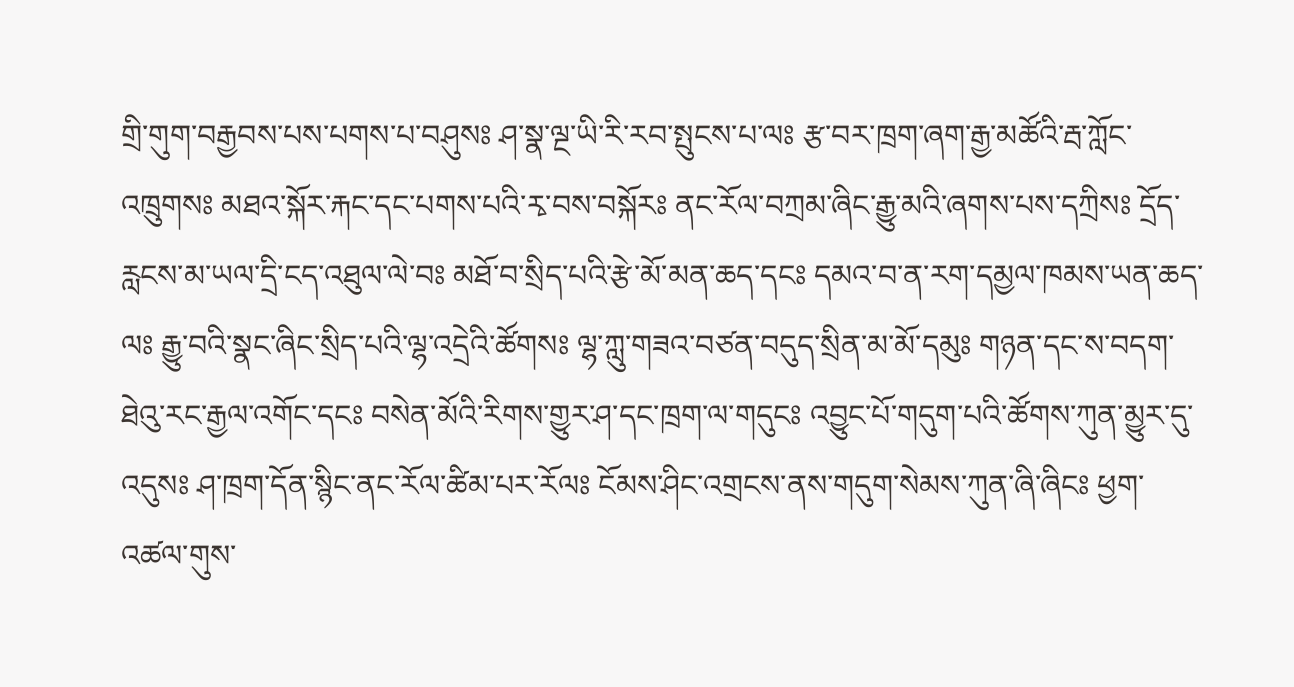གྲི་གུག་བརྒྱབས་པས་པགས་པ་བཤུསཿ ཤ་སྣ་ལྔ་ཡི་རི་རབ་སྤུངས་པ་ལཿ རྩ་བར་ཁྲག་ཞག་རྒྱ་མཚོའི་རྦ་ཀློང་འཁྲུགསཿ མཐའ་སྐོར་རྐང་དང་པགས་པའི་རྭ་བས་བསྐོརཿ ནང་རོལ་བཀྲམ་ཞིང་རྒྱུ་མའི་ཞགས་པས་དཀྲིསཿ དྲོད་རླངས་མ་ཡལ་དྲི་ངད་འཐུལ་ལེ་བཿ མཐོ་བ་སྲིད་པའི་རྩེ་མོ་མན་ཆད་དངཿ དམའ་བ་ན་རག་དམྱལ་ཁམས་ཡན་ཆད་ལཿ རྒྱུ་བའི་སྣང་ཞིང་སྲིད་པའི་ལྷ་འདྲེའི་ཚོགསཿ ལྷ་ཀླུ་གཟའ་བཙན་བདུད་སྲིན་མ་མོ་དམུཿ གཉན་དང་ས་བདག་ཐེའུ་རང་རྒྱལ་འགོང་དངཿ བསེན་མོའི་རིགས་གྱུར་ཤ་དང་ཁྲག་ལ་གདུངཿ འབྱུང་པོ་གདུག་པའི་ཚོགས་ཀུན་མྱུར་དུ་འདུསཿ ཤ་ཁྲག་དོན་སྙིང་ནང་རོལ་ཚིམ་པར་རོལཿ ངོམས་ཤིང་འགྲངས་ནས་གདུག་སེམས་ཀུན་ཞི་ཞིངཿ ཕྱག་འཚལ་གུས་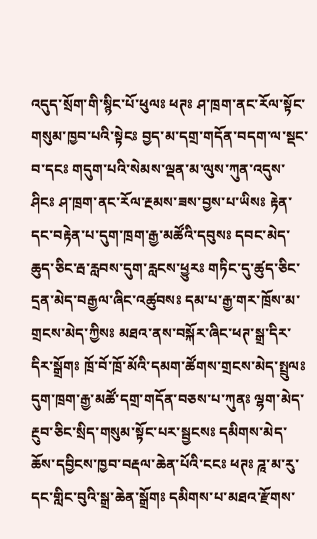འདུད་སྲོག་གི་སྙིང་པོ་ཕུལཿ ཕཊཿ ཤ་ཁྲག་ནང་རོལ་སྟོང་གསུམ་ཁྱབ་པའི་སྟེངཿ བྱད་མ་དགྲ་གདོན་བདག་ལ་སྡང་བ་དངཿ གདུག་པའི་སེམས་ལྡན་མ་ལུས་ཀུན་འདུས་ཤིངཿ ཤ་ཁྲག་ནང་རོལ་རྔམས་ཟས་བྱས་པ་ཡིསཿ རྟེན་དང་བརྟེན་པ་དུག་ཁྲག་རྒྱ་མཚོའི་དབུསཿ དབང་མེད་ཆུད་ཅིང་རྦ་རླབས་དུག་རླངས་ཕྱུརཿ གཏིང་དུ་ཚུད་ཅིང་དྲན་མེད་བརྒྱལ་ཞིང་འཚུབསཿ དམ་པ་རྒྱ་གར་ཁྲོས་མ་གྲངས་མེད་ཀྱིསཿ མཐའ་ནས་བསྐོར་ཞིང་ཕཊ་སྒྲ་དིར་དིར་སྒྲོགཿ ཁྲོ་བོ་ཁྲོ་མོའི་དམག་ཚོགས་གྲངས་མེད་སྤྲུལཿ དུག་ཁྲག་རྒྱ་མཚོ་དགྲ་གདོན་བཅས་པ་ཀུནཿ ལྷག་མེད་རྔུབ་ཅིང་སྲིད་གསུམ་སྟོང་པར་སྦྱངསཿ དམིགས་མེད་ཆོས་དབྱིངས་ཁྱབ་བརྡལ་ཆེན་པོའི་ངངཿ ཕཊཿ ཌཱ་མ་རུ་དང་གླིང་བུའི་སྒྲ་ཆེན་སྒྲོགཿ དམིགས་པ་མཐའ་རྫོགས་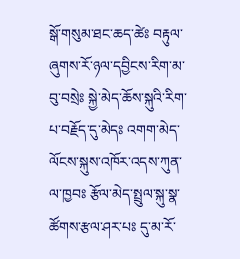སྒོ་གསུམ་ཐང་ཆད་ཚེཿ བརྟུལ་ཞུགས་རོ་ཉལ་དབྱིངས་རིག་མ་བུ་བསྲེཿ སྐྱེ་མེད་ཆོས་སྐུའི་རིག་པ་བརྗོད་དུ་མེདཿ འགག་མེད་ལོངས་སྐུས་འཁོར་འདས་ཀུན་ལ་ཁྱབཿ རྩོལ་མེད་སྤྲུལ་སྐུ་སྣ་ཚོགས་རྩལ་ཤར་པཿ དུ་མ་རོ་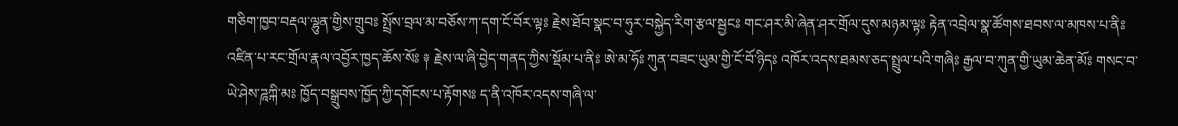གཅིག་ཁྱབ་བརྡལ་ལྷུན་གྱིས་གྲུབཿ སྤྲོས་བྲལ་མ་བཅོས་ཀ་དག་ངོ་བོར་ལྟཿ རྗེས་ཐོབ་སྣང་བ་ཧུར་བསྐྱེད་རིག་རྩལ་སྦྱངཿ གང་ཤར་མི་ཞེན་ཤར་གྲོལ་དུས་མཉམ་ལྟཿ རྟེན་འབྲེལ་སྣ་ཚོགས་ཐབས་ལ་མཁས་པ་ནིཿ འཛིན་པ་རང་གྲོལ་རྣལ་འབྱོར་ཁྱད་ཆོས་སོཿ ༈ རྗེས་ལ་ཞི་བྱེད་གནད་ཀྱིས་སྡོམ་པ་ནིཿ ཨེ་མ་ཧོཿ ཀུན་བཟང་ཡུམ་གྱི་ངོ་བོ་ཉིདཿ འཁོར་འདས་ཐམས་ཅད་སྤྲུལ་པའི་གཞིཿ རྒྱལ་བ་ཀུན་གྱི་ཡུམ་ཆེན་མོཿ གསང་བ་ཡེ་ཤེས་ཌཱཀྐི་མཿ ཁྱོད་བསྒྲུབས་ཁྱོད་ཀྱི་དགོངས་པ་རྟོགསཿ ད་ནི་འཁོར་འདས་གཞི་ལ་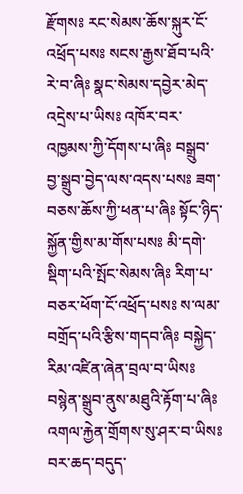རྫོགསཿ རང་སེམས་ཆོས་སྐུར་ངོ་འཕྲོད་པསཿ སངས་རྒྱས་ཐོབ་པའི་རེ་བ་ཞིཿ སྣང་སེམས་དབྱེར་མེད་འདྲེས་པ་ཡིསཿ འཁོར་བར་འཁྱམས་ཀྱི་དོགས་པ་ཞིཿ བསྒྲུབ་བྱ་སྒྲུབ་བྱེད་ལས་འདས་པསཿ ཟག་བཅས་ཆོས་ཀྱི་ཕན་པ་ཞིཿ སྟོང་ཉིད་སྐྱོན་གྱིས་མ་གོས་པསཿ མི་དགེ་སྡིག་པའི་སྤོང་སེམས་ཞིཿ རིག་པ་བཅར་ཕོག་ངོ་འཕྲོད་པསཿ ས་ལམ་བགྲོད་པའི་རྩིས་གདབ་ཞིཿ བསྐྱེད་རིམ་འཛིན་ཞེན་བྲལ་བ་ཡིསཿ བསྙེན་སྒྲུབ་ནུས་མཐུའི་རྟོག་པ་ཞིཿ འགལ་རྐྱེན་གྲོགས་སུ་ཤར་བ་ཡིསཿ བར་ཆད་བདུད་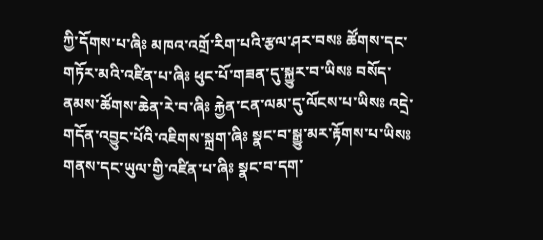ཀྱི་དོགས་པ་ཞིཿ མཁའ་འགྲོ་རིག་པའི་རྩལ་ཤར་བསཿ ཚོགས་དང་གཏོར་མའི་འཛིན་པ་ཞིཿ ཕུང་པོ་གཟན་དུ་སྐྱུར་བ་ཡིསཿ བསོད་ནམས་ཚོགས་ཆེན་རེ་བ་ཞིཿ རྐྱེན་ངན་ལམ་དུ་ལོངས་པ་ཡིསཿ འདྲེ་གདོན་འབྱུང་པོའི་འཇིགས་སྐྲག་ཞིཿ སྣང་བ་སྒྱུ་མར་རྟོགས་པ་ཡིསཿ གནས་དང་ཡུལ་གྱི་འཛིན་པ་ཞིཿ སྣང་བ་དག་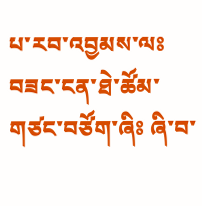པ་རབ་འབྱམས་ལཿ བཟང་ངན་ཐེ་ཚོམ་གཙང་བཙོག་ཞིཿ ཞི་བ་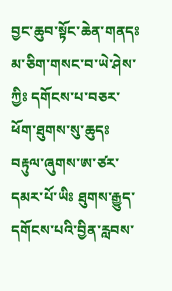བྱང་ཆུབ་སྟོང་ཆེན་གནདཿ མ་ཅིག་གསང་བ་ཡེ་ཤེས་ཀྱིཿ དགོངས་པ་བཅར་ཕོག་ཐུགས་སུ་ཆུདཿ བརྟུལ་ཞུགས་ཨ་ཙར་དམར་པོ་ཡིཿ ཐུགས་རྒྱུད་དགོངས་པའི་བྱིན་རླབས་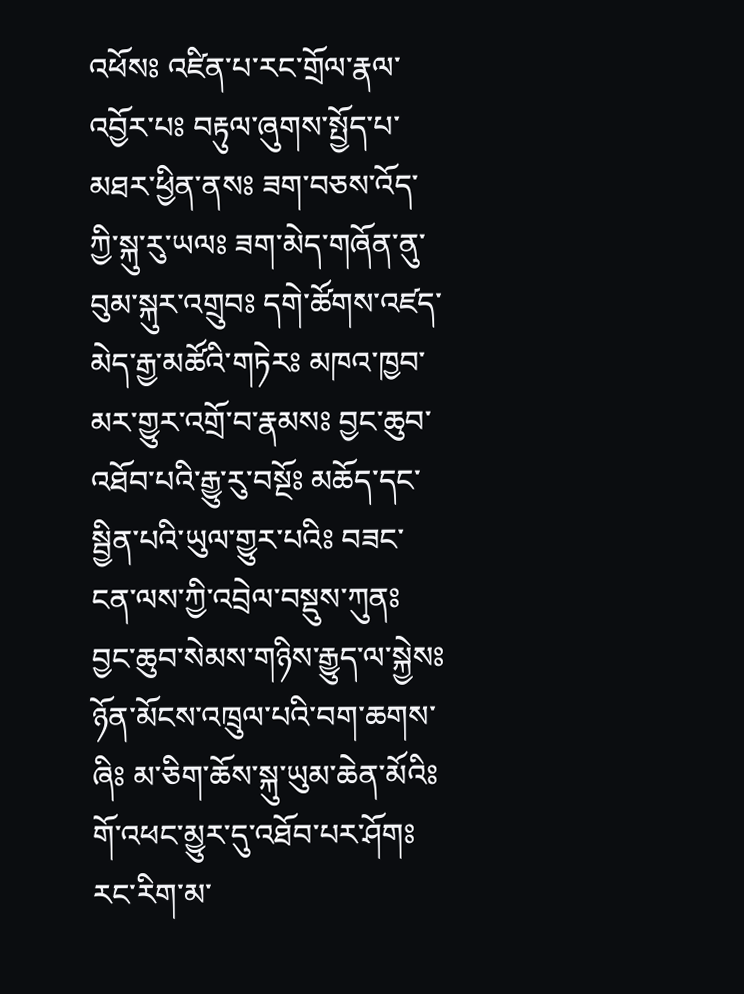འཕོསཿ འཛིན་པ་རང་གྲོལ་རྣལ་འབྱོར་པཿ བརྟུལ་ཞུགས་སྤྱོད་པ་མཐར་ཕྱིན་ནསཿ ཟག་བཅས་འོད་ཀྱི་སྐུ་རུ་ཡལཿ ཟག་མེད་གཞོན་ནུ་བུམ་སྐུར་འགྲུབཿ དགེ་ཚོགས་འཛད་མེད་རྒྱ་མཚོའི་གཏེརཿ མཁའ་ཁྱབ་མར་གྱུར་འགྲོ་བ་རྣམསཿ བྱང་ཆུབ་འཐོབ་པའི་རྒྱུ་རུ་བསྔོཿ མཆོད་དང་སྦྱིན་པའི་ཡུལ་གྱུར་པའིཿ བཟང་ངན་ལས་ཀྱི་འབྲེལ་བསྡུས་ཀུནཿ བྱང་ཆུབ་སེམས་གཉིས་རྒྱུད་ལ་སྐྱེསཿ ཉོན་མོངས་འཁྲུལ་པའི་བག་ཆགས་ཞིཿ མ་ཅིག་ཆོས་སྐུ་ཡུམ་ཆེན་མོའིཿ གོ་འཕང་མྱུར་དུ་འཐོབ་པར་ཤོགཿ རང་རིག་མ་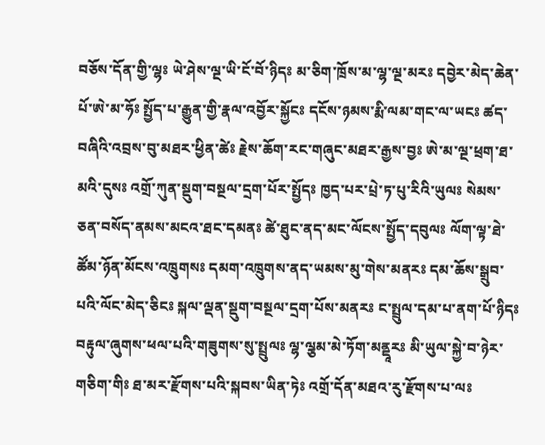བཅོས་དོན་གྱི་ལྷཿ ཡེ་ཤེས་ལྔ་ཡི་ངོ་བོ་ཉིདཿ མ་ཅིག་ཁྲོས་མ་ལྷ་ལྔ་མརཿ དབྱེར་མེད་ཆེན་པོ་ཨེ་མ་ཧོཿ སྤྱོད་པ་རྒྱུན་གྱི་རྣལ་འབྱོར་སྐྱོངཿ དངོས་ཉམས་རྨི་ལམ་གང་ལ་ཡངཿ ཚད་བཞིའི་འབྲས་བུ་མཐར་ཕྱིན་ཚེཿ རྗེས་ཆོག་རང་གཞུང་མཐར་རྒྱས་བྱཿ ཨེ་མ་ལྔ་ཕྲག་ཐ་མའི་དུསཿ འགྲོ་ཀུན་སྡུག་བསྔལ་དྲག་པོར་སྤྱོདཿ ཁྱད་པར་པྲེ་ཏ་པུ་རིའི་ཡུལཿ སེམས་ཅན་བསོད་ནམས་མངའ་ཐང་དམནཿ ཚེ་ཐུང་ནད་མང་ལོངས་སྤྱོད་དབུལཿ ལོག་ལྟ་ཐེ་ཚོམ་ཉོན་མོངས་འཁྲུགསཿ དམག་འཁྲུགས་ནད་ཡམས་མུ་གེས་མནརཿ དམ་ཆོས་སྒྲུབ་པའི་ལོང་མེད་ཅིངཿ སྐལ་ལྡན་སྡུག་བསྔལ་དྲག་པོས་མནརཿ ང་སྤྲུལ་དམ་པ་ནག་པོ་ཉིདཿ བརྟུལ་ཞུགས་ཕལ་པའི་གཟུགས་སུ་སྤྲུལཿ ལྷ་ལྕམ་མེ་ཏོག་མནྡཱརཿ མི་ཡུལ་སྐྱེ་བ་ཉེར་གཅིག་གིཿ ཐ་མར་རྫོགས་པའི་སྐབས་ཡིན་ཏེཿ འགྲོ་དོན་མཐའ་རུ་རྫོགས་པ་ལཿ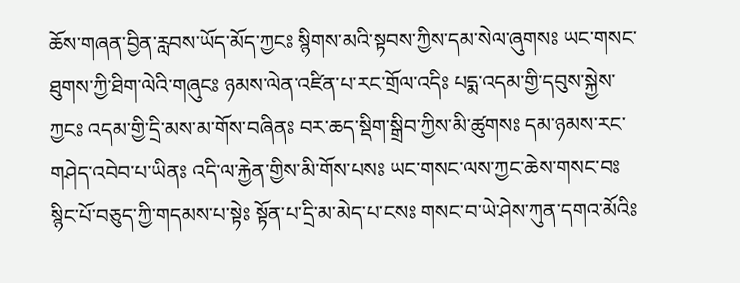ཆོས་གཞན་བྱིན་རླབས་ཡོད་མོད་ཀྱངཿ སྙིགས་མའི་སྟབས་ཀྱིས་དམ་སེལ་ཞུགསཿ ཡང་གསང་ཐུགས་ཀྱི་ཐིག་ལེའི་གཞུངཿ ཉམས་ལེན་འཛིན་པ་རང་གྲོལ་འདིཿ པདྨ་འདམ་གྱི་དབུས་སྐྱེས་ཀྱངཿ འདམ་གྱི་དྲི་མས་མ་གོས་བཞིནཿ བར་ཆད་སྡིག་སྒྲིབ་ཀྱིས་མི་ཚུགསཿ དམ་ཉམས་རང་གཤེད་འབེབ་པ་ཡིནཿ འདི་ལ་རྐྱེན་གྱིས་མི་གོས་པསཿ ཡང་གསང་ལས་ཀྱང་ཆེས་གསང་བཿ སྙིང་པོ་བཅུད་ཀྱི་གདམས་པ་སྟེཿ སྟོན་པ་དྲི་མ་མེད་པ་ངསཿ གསང་བ་ཡེ་ཤེས་ཀུན་དགའ་མོའིཿ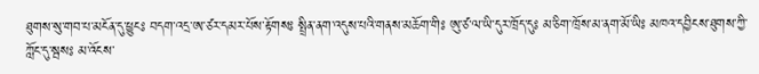ཐུགས་སུ་གབ་པ་མངོན་དུ་ཕྱུངཿ བདག་འདྲ་ཨ་ཙར་དམར་པོས་རྟོགསཿ སྤྲིན་ནག་འདུས་པའི་གནས་མཆོག་གིཿ ཨུ་ཙ་ལ་ཡི་དུར་ཁྲོད་དུཿ མ་ཅིག་ཁྲོས་མ་ནག་མོ་ཡིཿ མཁའ་དབྱིངས་ཐུགས་ཀྱི་ཀློང་དུ་སྦསཿ མ་འོངས་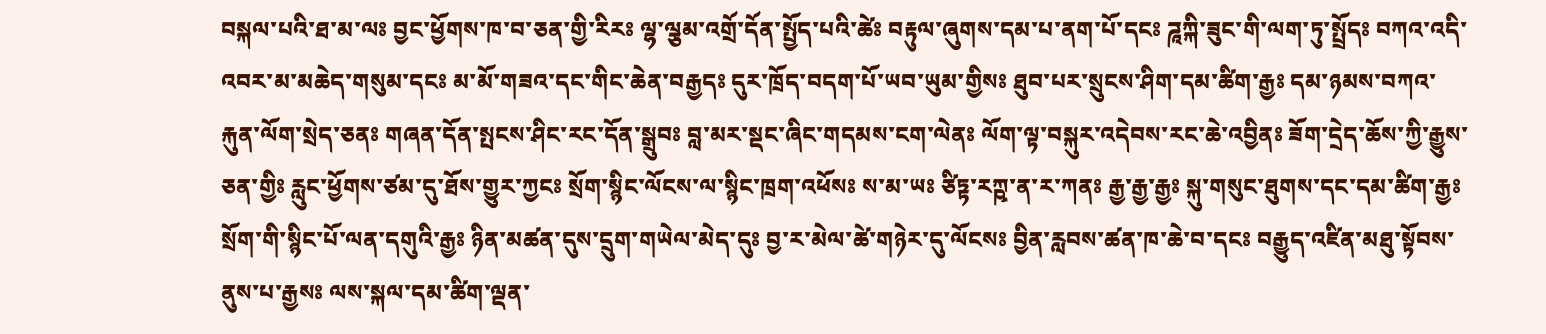བསྐལ་པའི་ཐ་མ་ལཿ བྱང་ཕྱོགས་ཁ་བ་ཅན་གྱི་རིརཿ ལྷ་ལྕམ་འགྲོ་དོན་སྤྱོད་པའི་ཚེཿ བརྟུལ་ཞུགས་དམ་པ་ནག་པོ་དངཿ ཌཱཀྐི་ཟུང་གི་ལག་ཏུ་སྤྲོདཿ བཀའ་འདི་འབར་མ་མཆེད་གསུམ་དངཿ མ་མོ་གཟའ་དང་གིང་ཆེན་བརྒྱདཿ དུར་ཁྲོད་བདག་པོ་ཡབ་ཡུམ་གྱིསཿ ཐུབ་པར་སྲུངས་ཤིག་དམ་ཚིག་རྒྱཿ དམ་ཉམས་བཀའ་རྐུན་ལོག་སྲེད་ཅནཿ གཞན་དོན་སྤངས་ཤིང་རང་དོན་སྒྲུབཿ བླ་མར་སྡང་ཞིང་གདམས་ངག་ལེནཿ ལོག་ལྟ་བསྐུར་འདེབས་རང་ཆེ་འབྱིནཿ ཟོག་དྲེད་ཆོས་ཀྱི་རྒྱུས་ཅན་གྱིཿ རླུང་ཕྱོགས་ཙམ་དུ་ཐོས་གྱུར་ཀྱངཿ སྲོག་སྙིང་ལོངས་ལ་སྙིང་ཁྲག་འཕོསཿ ས་མ་ཡཿ ཙིཏྟ་རཀྵ་ན་ར་ཀནཿ རྒྱ་རྒྱ་རྒྱཿ སྐུ་གསུང་ཐུགས་དང་དམ་ཚིག་རྒྱཿ སྲོག་གི་སྙིང་པོ་ལན་དགུའི་རྒྱཿ ཉིན་མཚན་དུས་དྲུག་གཡེལ་མེད་དུཿ བྱ་ར་མེལ་ཚེ་གཉེར་དུ་ལོངསཿ བྱིན་རླབས་ཚན་ཁ་ཆེ་བ་དངཿ བརྒྱུད་འཛིན་མཐུ་སྟོབས་ནུས་པ་རྒྱསཿ ལས་སྐལ་དམ་ཚིག་ལྡན་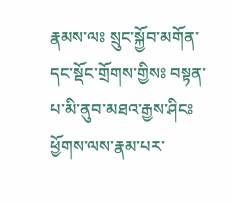རྣམས་ལཿ སྲུང་སྐྱོབ་མགོན་དང་སྡོང་གྲོགས་གྱིསཿ བསྟན་པ་མི་ནུབ་མཐའ་རྒྱས་ཤིངཿ ཕྱོགས་ལས་རྣམ་པར་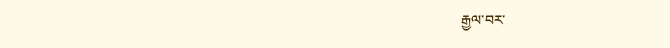རྒྱལ་བར་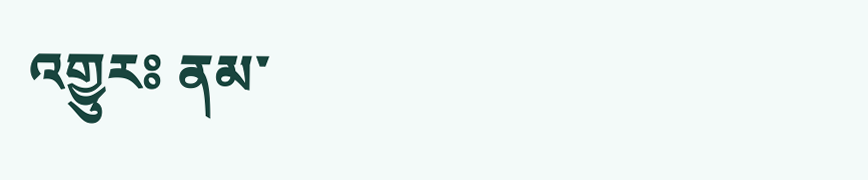འགྱུརཿ ནམ་